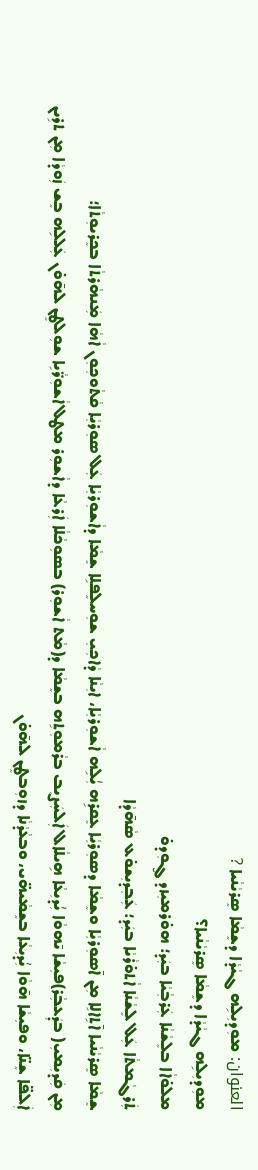العنوان: ܡܘܼܕܝܼܠܹܗ ܓܝܵܕܵܐ ܕܫܸܡܵܐ ܣܸܪܝܵܢܵܝܐ ?
ܡܘܼܕܝܼܠܹܗ ܓܝܵܕܵܐ ܕܫܸܡܵܐ ܣܸܪܝܵܢܵܝܐ؟
ܡܠܘ̇ܐܵܐ ܒܠܸܫܵܢܵܐ ܥܲܪܒܼܵܝܵܐ ܒܝܲܕ؛ ܗܘ̇ܪܡܝܼܙܕ ܓ̮ܘܼܕܘ̇
ܬܲܪܓܵܡܬܵܐ ܥܲܠ ܠܸܫܵܢܵܐ ܐܵܬܘ̇ܪܵܝܵܐ ܒܝܲܕ؛ ܥܲܒܼܕܝܼܫܘ̇ܥ ܣܵܗ̄ܕܵܐ
ܫܸܡܵܐ ܣܸܪܝܵܢܵܝܐ ܐ̄ܬܹܐܠܹܐ ܡܼܢ ܐ̄ܣܘܼܪܝܼܵܐ ܘܫܸܡܵܐ ܕܣܘܼܪܝܼܵܐ ܥܸܩܪܹܗ ܝܑܼܠܹܗ ܐܵܫܘܼܪܝܼܵܐ، ܐܝܼܢܵܐ ܕܵܐܟܼܝܼ ܫܘܼܚܠܸܦܠܹܐ ܫܸܡܵܐ ܕܐܵܫܘܼܪܝܼܵܐ ܥܲܠ ܣܘܼܪܝܼܵܐ ܩܵܬܵܘܟܼܘܼܢ ܐܵܗܵܐ ܡܲܢܗܵܪܬܵܐ ܒܟܸܪܝܘܼܬܵܐ؛
ܡܼܢ ܩܲܕܝܼܡܝܼ( ܒܕܲܥܒܼܵܪ)ܦܝܼܫܵܐ ܝ̄ܗܘܵܐ ܝܑܼܕܝܼܥܵܐ ܗܹܝܠܵܐܠ ܐܲܠܚܲܨܝܼܒ ܒܪܵܡܘܼܬܹܗ ܒܫܸܡܵܐ ܕ(ܡܵܬ ܐܵܫܘܼܪ) ܒܣܘܼܟܵܠܵܐ ܐܲܪܥܵܐ ܕܐܵܫܘܼܪ ܡܛܠ ܐܵܫܘܼܪ̈ܵܝܹܐ ܫܘܼܠܛܸܢ ܠܗ̄ܘ̇ܢ ܥܲܠܠܹܗ ܒܸܫ ܙܲܘܕܵܐ ܡܼܢ ܬܪܹܝܢ ܐܲܠܦ̈ܐ ܫܸܢ̈ܐ، ܘܦܝܼܫܵܐ ܗ̄ܘܵܐ ܝܑܼܕܝܼܥܵܐ ܒܫܸܡܵܝܗ̈ܝ، ܘܒܥܵܕܵܢܵܐ ܕܙܘܼܒܛܸܢ ܠܗ̄ܘ̇ܢ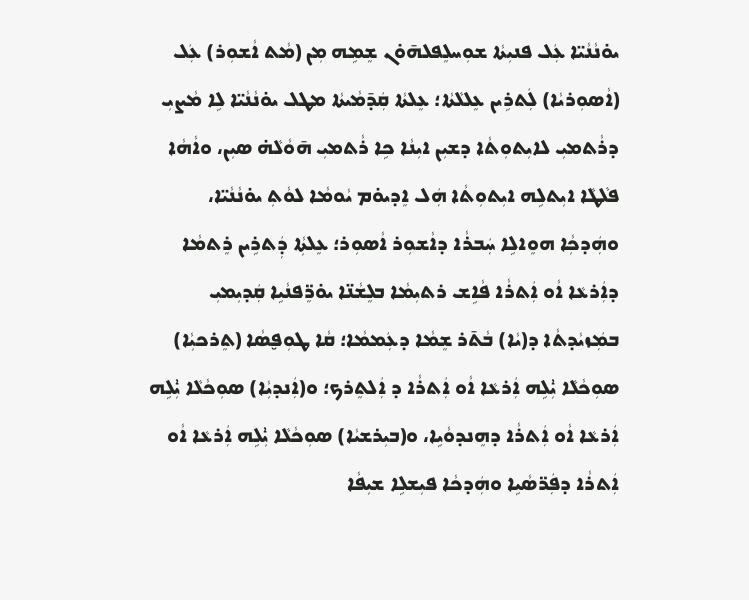ܝܘ̇ܢܵܢܵܝ̈ܐ ܥܲܠ ܦܢܝܼܬܵܐ ܫܘܼܚܠܸܦܠܗ̄ܘ̇ܢ ܫܸܡܹܗ ܡܼܢ (ܡܵܬ ܐܵܫܘܼܪ) ܥܲܠ (ܐܵܣܘܼܪܝܵܐ) ܠܲܬܪܹܝܢ ܥܸܠܠܵܬܵܐ؛ ܥܸܠܬܵܐ ܩܲܕ̄ܡܵܝܬܵܐ ܡܛܠ ܝܘ̇ܢܵܢܵܝ̈ܐ ܠܹܐ ܡܵܨܝܼ ܕܪܵܬܡܝܼ ܠܐܝܼܬܘܼܬܵܐ ܕܫܝܼܢ ܐܝܼܢܵܐ ܟܹܐ ܪܵܬܡܝܼ ܗ̄ܘܵܠܵܗ̇ ܣܝܼܢ، ܘܐܵܗܵܐ ܦܠܵܛܵܐ ܐܝܼܬܠܹܗ ܐܝܼܬܘܼܬܵܐ ܗܲܠ ܐܸܕܝܘ̇ܡ ܝܵܘܡܵܐ ܠܘܵܬܼ ܝܘ̇ܢܵܢܵܝ̈ܐ، ܘܗܲܕܟܼܵܐ ܗܘܸܐܠܹܐ ܚܲܒܪܵܐ ܕܐܵܫܘܼܪ ܐܵܣܘܼܪ؛ ܥܸܠܬܼܵܐ ܕܲܬܪܹܝܢ ܪܸܬܡܵܐ ܕܐܲܪܥܵܐ ܐܵܘ ܐܲܬܪܵܐ ܦܵܐܹܫ ܪܬܝܼܡܵܐ ܒܠܸܫܵܢ̈ܐ ܝܘ̇ܪܸ̈ܦܢܵܝܹܐ ܩܲܕܝܼܡܝܼ ܒܡܲܙܝܵܕܬܵܐ ܕ(ܝܵܐ) ܒܵܬ̄ܪ ܫܸܡܵܐ ܕܥܲܡܡܵܐ؛ ܩܵܐ ܛܘܼܦ̮ܣܵܐ (ܬܸܪܟܝܼܵܐ) ܣܘܼܟܵܠܵܐ ܝܑܼܠܹܗ ܐܲܪܥܵܐ ܐܵܘ ܐܲܬܪܵܐ ܕ ܐܲܠܬܸܪܟ؛ ܘ(ܐܲܢܕܝܼܵܐ) ܣܘܼܟܵܠܵܐ ܝܑܼܠܹܗ ܐܲܪܥܵܐ ܐܵܘ ܐܲܬܪܵܐ ܕܗܸܢܕܘܵܝܹܐ، ܘ(ܒܝܼܪܫܝܵܐ) ܣܘܼܟܵܠܵܐ ܝܑܼܠܹܗ ܐܲܪܥܵܐ ܐܵܘ ܐܲܬܪܵܐ ܕܦܲܪ̈ܣܵܝܹܐ ܘܗܲܕܟܵܐ ܦܝܼܫܠܹܐ ܫܝܼܦܵܐ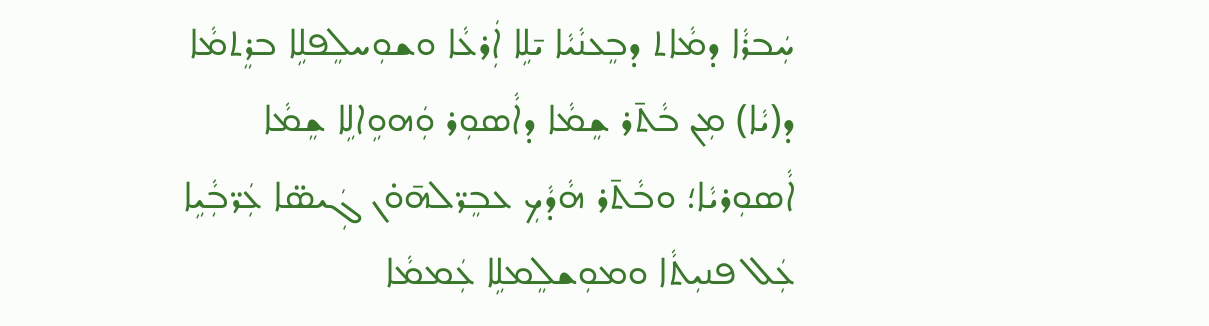ܚܲܒܪܵܐ ܕܡܵܐܬ ܕܒܸܥܢܵܝܵܐ ܝ̄ܠܹܐ ܐܲܪܥܵܐ ܘܫܘܼܚܠܸܦܠܹܐ ܒܪܸܬܡܵܐ ܕ(ܝܵܐ) ܡܼܢ ܒܵܬ̄ܪ ܫܸܡܵܐ ܕܐܵܣܘܼܪ ܘܲܗܘܹܐܠܹܐ ܫܸܡܵܐ ܐܵܣܘܼܪܝܵܐ؛ ܘܒܵܬ̄ܪ ܗܵܕܵܟܼ ܥܒܸܪ̈ܠܗ̄ܘ̇ܢ ܓܲܝܣ̈ܐ ܥܲܪ̈ܒܼܵܝܹܐ ܥܲܠ ܦܢܝܼܬܵܐ ܘܡܘܼܫܠܸܡܠܹܐ ܥܲܡܡܵܐ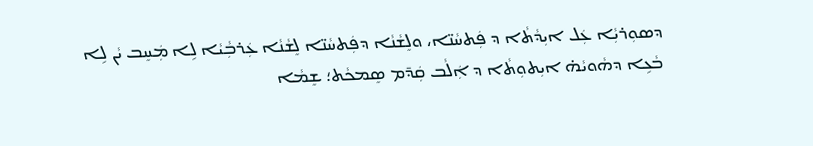ܕܣܘܼܪܝܼܵܐ ܥܲܠ ܐܝܼܕܵܬܵܐ ܕ ܦܲܬܚܵܢ̈ܐ، ܘܠܸܫܵܢܵܐ ܕܦܲܬܚܵܢ̈ܐ ܠܸܫܵܢܵܐ ܥܲܪܒܼܵܝܵܐ ܠܹܐ ܡܲܚܸܒ ܝܵܢ ܠܹܐ ܒܵܥܹܐ ܕܗܵܘܝܵܗ̇ ܐܝܼܬܘܼܬܵܐ ܕ ܐܲܠܵܒ ܩܲܕ̄ܡ ܣܸܡܟܵܬ؛ ܫܸܡܵܐ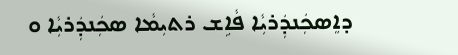ܕܐܸܣܟܲܢܕܲܪܝܼܵܐ ܦܵܐܹܫ ܪܬܝܼܡܵܐ ܣܟܲܢܕܲܪܝܼܵܐ ܘ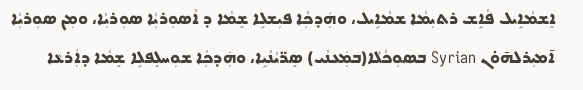ܐܸܫܡܵܐܹܝܠ ܦܵܐܹܫ ܪܬܝܼܡܵܐ ܫܡܵܐܹܝܠ، ܘܗܲܕܟܼܵܐ ܦܝܼܫܠܹܐ ܫܸܡܵܐ ܕ ܐܵܣܘܼܪܝܼܵܐ ܣܘܼܪܝܼܵܐ، ܘܡܼܢ ܣܘܼܪܝܼܵܐ ܐ̄ܡܝܼܪܠܗ̄ܘ̇ܢ Syrian ܒܣܘܼܟܵܠܵܐ(ܒܡܲܥܢܵܝ) ܣܸܪ̈ܝܵܢܵܝܹܐ، ܘܗܲܕܟܼܵܐ ܫܘܼܚܠܸܦܠܹܐ ܫܸܡܵܐ ܕܐܲܪܥܵܐ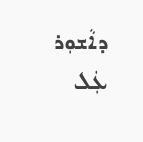ܕܐܵܫܘܼܪ ܥܲܠ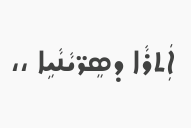ܐܲܬܪܵܐ ܕܣܸܪ̈ܝܵܢܵܝܹܐ ،،